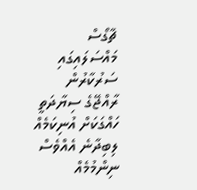ޗާގޯސް މައްސަލައިގައި ސަރުކާރުން ރާއްޖޭގެ ސިޔާދަތީ ހައްގަކަށް އުނިކަމެއް ލިބިދާނެ އެއްވެސް ނިންމުމެއް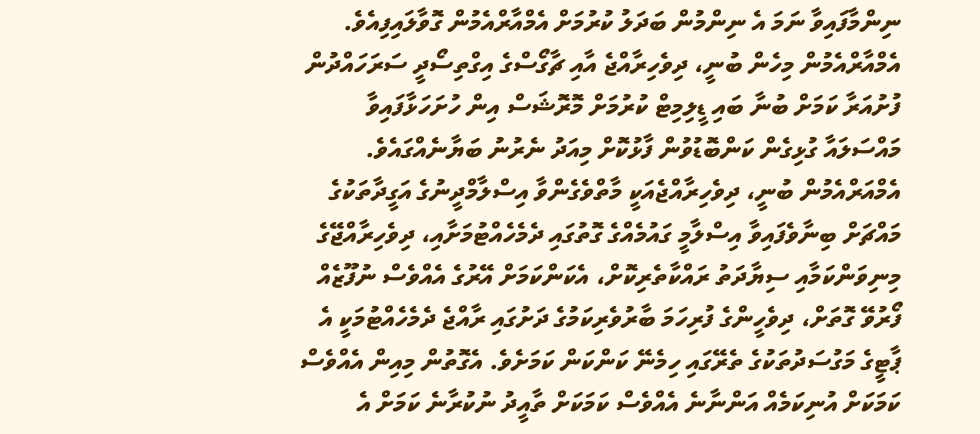ނިންމާފައިވާ ނަމަ އެ ނިންމުން ބަދަލު ކުރުމަށް އެމްއާރްއެމުން ގޮވާލައިފިއެވެ.
އެމްއާރްއެމުން މިހެން ބުނީ، ދިވެހިރާއްޖެ އާއި ޗާގޯސްގެ އިގްތިސޯދީ ސަރަހައްދުން ފުށުއަރާ ކަމަށް ބުނާ ބައި ޑީލިމިޓް ކުރުމަށް މޮރޮޝަސް އިން ހުށަހަޅާފައިވާ މައްސަލައާ ގުޅިގެން ކަންބޮޑުވުން ފާޅުކޮށް މިއަދު ނެރުނު ބަޔާނެއްގައެވެ.
އެމްއަރްއެމުން ބުނީ، ދިވެހިރާއްޖެއަކީ މާތްވެގެންވާ އިސްލާމްދީނުގެ އަގީދާތަކުގެ މައްޗަށް ބިނާވެފައިވާ އިސްލާމީ ގައުމެއްގެ ގޮތުގައި ދެމެހެއްޓުމަށާއި، ދިވެހިރާއްޖޭގެ މިނިވަންކަމާއި ސިޔާދަތު ރައްކާތެރިކޮށް، އެކަންކަމަށް އޭރުގެ އެއްވެސް ނުފޫޒެއް ފޯރުވޭ ގޮތަށް، ދިވެހީންގެ ފުރިހަމަ ބާރުވެރިކަމުގެ ދަށުގައި ރާއްޖެ ދެމެހެއްޓުމަކީ އެ ޕާޓީގެ މަގުސަދުތަކުގެ ތެރޭގައި ހިމެނޭ ކަންކަން ކަމަށެވެ. އެގޮތުން މިއިން އެއްވެސް ކަމަކަށް އުނިކަމެއް އަންނާނެ އެއްވެސް ކަމަކަށް ތާއީދު ނުކުރާނެ ކަމަށް އެ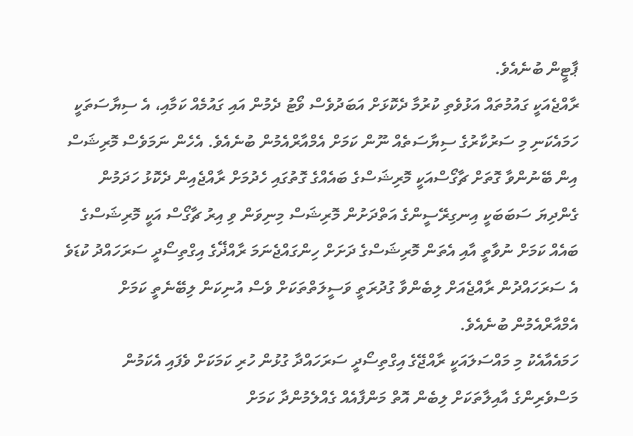ޕާޓީން ބުނެއެވެ.
ރާއްޖެއަކީ ގައުމުތައް އަޅުވެތި ކުރުމާ ދެކޮޅަށް އަބަދުވެސް ވޯޓު ދެމުން އައި ގައުމެއް ކަމާއި، އެ ސިޔާސަތަކީ ހަމައެކަނި މި ސަރުކާރުގެ ސިޔާސަތެއް ނޫން ކަމަށް އެމްއާރްއެމުން ބުނެއެވެ. އެހެން ނަމަވެސް މޮރިޝަސް އިން ބޭނުންވާ ގޮތަށް ޗާގޯސްއަކީ މޮރިޝަސްގެ ބައެއްގެ ގޮތުގައި ހެދުމަށް ރާއްޖެއިން ދެކޮޅު ހަދަމުން ގެންދިޔަ ސަބަބަކީ އިނގިރޭސީންގެ އަތްދަށުން މޮރިޝަސް މިނިވަން ވި އިރު ޗާގޯސް އަކީ މޮރިޝަސްގެ ބައެއް ކަމަށް ނުވާތީ އާއި އެތަން މޮރިޝަސްގެ ދަށަށް ހިންގައްޖެނަމަ ރާއްޛޭގެ އިގްތިސޯދީ ސަރަހައްދު ކުޑަވެ އެ ސަރަހައްދުން ރާއްޖެއަށް ލިބެންވާ ގުދުރަތީ ވަސީލަތްތަކަށް ވެސް އުނިކަން ލިބޭނެތީ ކަމަށް އެމްއާރްއެމުން ބުނެއެވެ.
ހަމައެއާއެކު މި މައްސަލައަކީ ރާއްޖޭގެ އިގްތިސޯދީ ސަރަހައްދާ ގުޅުން ހުރި ކަމަކަށް ވެފައި އެކަމުން މަސްވެރިންގެ އާއިލާތަކަށް ލިބެން އޮތް މަންފާއެއް ގެއްލެމުންދާ ކަމަށް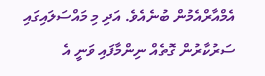އެމްއާރްއެމުން ބުނެއެވެ. އަދި މި މައްސަލައިގައި ސަރުކާރުން ގޮތެއް ނިންމާފައި ވަނީ އެ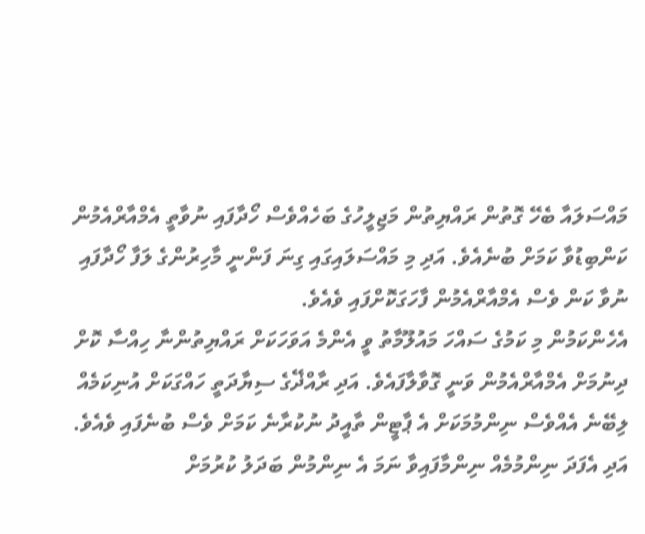މައްސަލައާ ބެހޭ ގޮތުން ރައްޔިތުން މަޖިލީހުގެ ބަހެއްވެސް ހޯދާފައި ނުވާތީ އެމްއާރްއެމުން ކަންބިޑުވާ ކަމަށް ބުނެއެވެ. އަދި މި މައްސަލައިގައި ގިނަ ފަންނީ މާހިރުންގެ ލަފާ ހޯދާފައި ނުވާ ކަން ވެސް އެމްއާރްއެމުން ފާހަގަކޮށްފައި ވެއެވެ.
އެހެންކަމުން މި ކަމުގެ ސައްހަ މައުލޫމާތު ވީ އެންމެ އަވަހަކަށް ރައްޔިތުންނާ ހިއްސާ ކޮށް ދިނުމަށް އެމްއާރްއެމުން ވަނީ ގޮވާލާފައެވެ. އަދި ރާއްޛޭގެ ސިޔާދަތީ ހައްގަކަށް އުނިކަމެއް ލިބޭނެ އެއްވެސް ނިންމުމަކަށް އެ ޕާޓީން ތާއީދު ނުކުރާނެ ކަމަށް ވެސް ބުނެފައި ވެއެވެ. އަދި އެފަދަ ނިންމުމެއް ނިންމާފައިވާ ނަމަ އެ ނިންމުން ބަދަލު ކުރުމަށް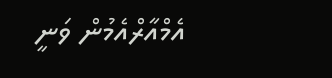އެމްއާރްއެމުން ވަނީ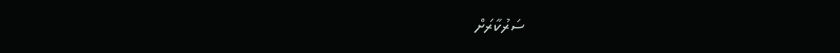ސަރުކާރަށް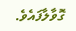ގޮވާލާފައެވެ.